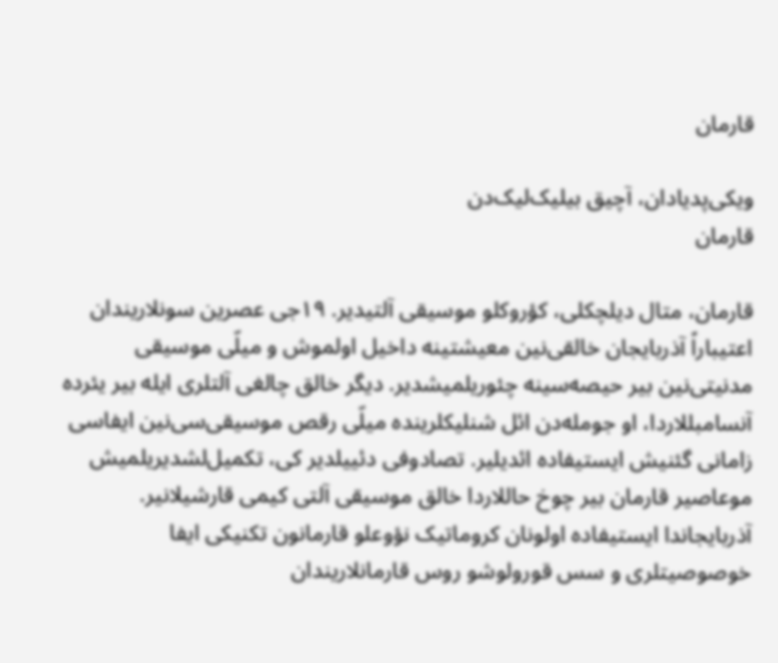قارمان

ویکی‌پدیادان، آچیق بیلیک‌لیک‌دن
قارمان

قارمان، متال دیلچکلی، کؤروکلو موسیقی آلتیدیر. ۱۹جی عصرین سونلاریندان اعتیباراً آذربایجان خالقی‌نین معیشتینه داخیل اولموش و میلّی موسیقی مدنیتی‌نین بیر حیصه‌سینه چئوریلمیشدیر. دیگر خالق چالغی آلتلری ایله بیر یئرده آنسامبللاردا، او جومله‌دن ائل شنلیکلرینده میلّی رقص موسیقی‌سی‌نین ایفاسی زامانی گئنیش ایستیفاده ائدیلیر. تصادوفی دئییلدیر کی، تکمیل‌لشدیریلمیش موعاصیر قارمان بیر چوخ حاللاردا خالق موسیقی آلتی کیمی قارشیلانیر. آذربایجاندا ایستیفاده اولونان کروماتیک نؤوعلو قارمانون تکنیکی ایفا خوصوصیتلری و سس قورولوشو روس قارمانلاریندان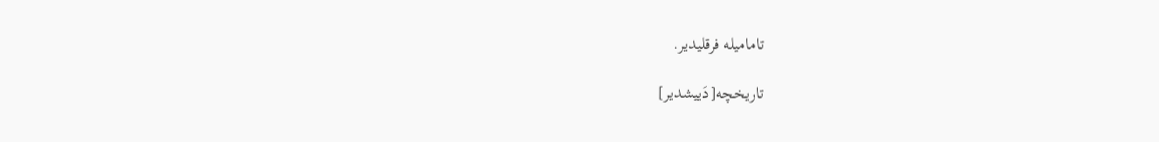تامامیله فرقلیدیر.

تاریخچه[دَییشدیر]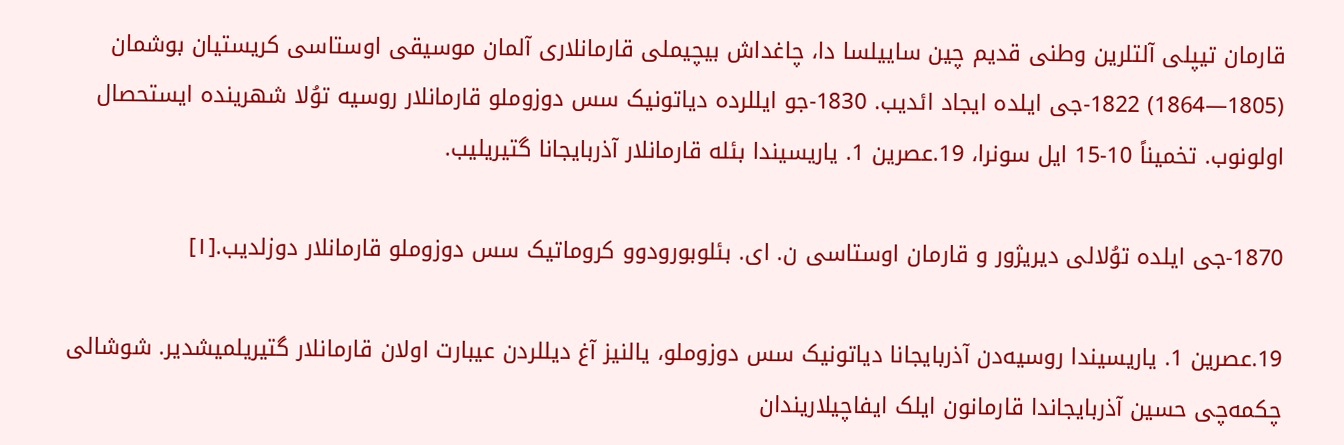قارمان تیپلی آلتلرین وطنی قدیم چین ساییلسا دا، چاغداش بیچیملی قارمانلاری آلمان موسیقی اوستاسی کریستیان بوشمان (1805—1864) 1822-جی ایلده ایجاد ائدیب. 1830-جو ایللرده دیاتونیک سس دوزوملو قارمانلار روسیه توُلا شهرینده ایستحصال اولونوب. تخمیناً 10-15 ایل سونرا، 19.عصرین 1. یاریسیندا بئله قارمانلار آذربایجانا گتیریلیب.

1870-جی ایلده توُلالی دیریژور و قارمان اوستاسی ن. ای. بئلوبورودوو کروماتیک سس دوزوملو قارمانلار دوزلدیب.[۱]

19.عصرین 1. یاریسیندا روسیه‌دن آذربایجانا دیاتونیک سس دوزوملو، یالنیز آغ دیللردن عیبارت اولان قارمانلار گتیریلمیشدیر. شوشالی چکمه‌چی حسین آذربایجاندا قارمانون ایلک ایفاچیلاریندان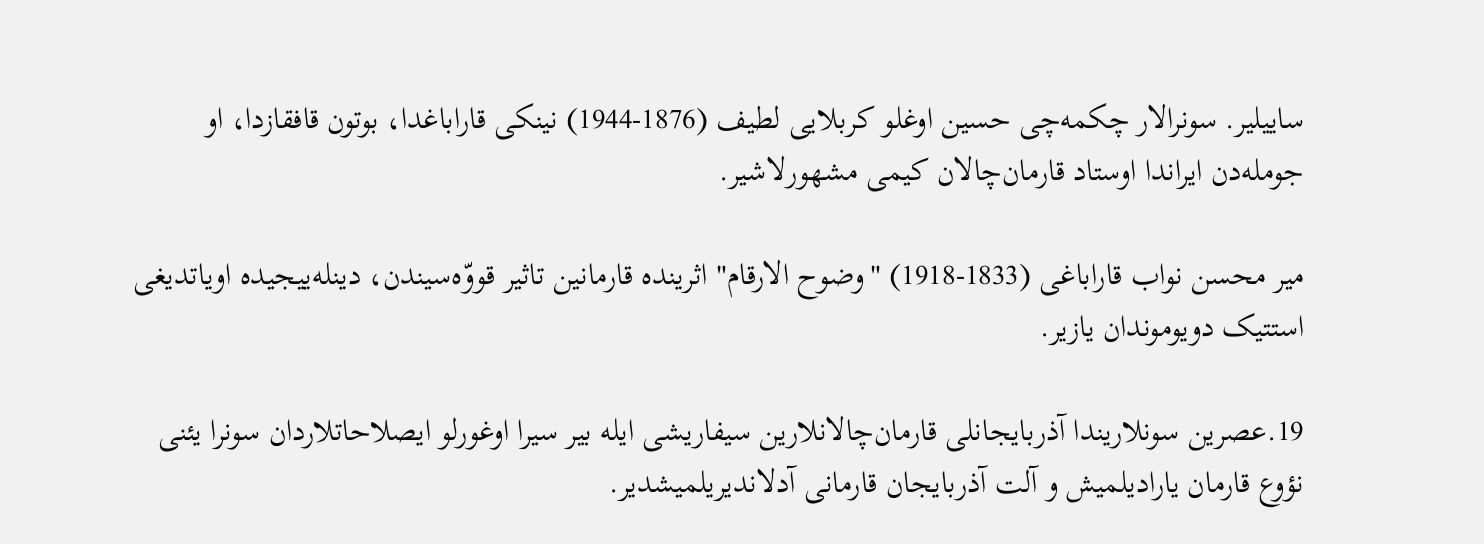ساییلیر. سونرالار چکمه‌چی حسین اوغلو کربلایی لطیف (1876-1944) نینکی قاراباغدا، بوتون قافقازدا، او جومله‌دن ایراندا اوستاد قارمان‌چالان کیمی مشهورلاشیر.

میر محسن نواب قاراباغی (1833-1918) "وضوح الارقام" اثرینده قارمانین تاثیر قووّه‌سیندن، دینله‌ییجیده اویاتدیغی استتیک دویوموندان یازیر.

19.عصرین سونلاریندا آذربایجانلی قارمان‌چالانلارین سیفاریشی ایله بیر سیرا اوغورلو ایصلاحاتلاردان سونرا یئنی نؤوع قارمان یارادیلمیش و آلت آذربایجان قارمانی آدلاندیریلمیشدیر.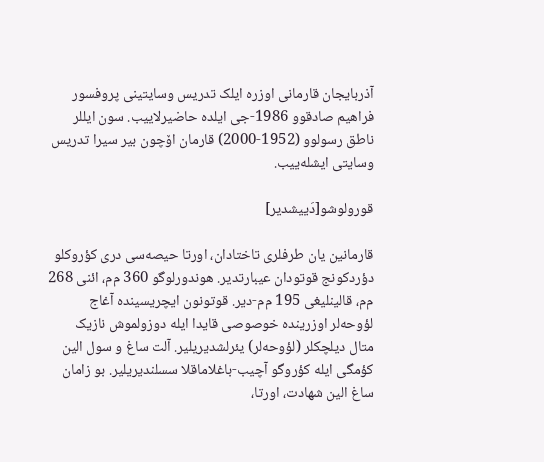آذربایجان قارمانی اوزره ایلک تدریس وسایتینی پروفسور فراهیم صادقوو 1986-جی ایلده حاضیرلاییب. سون ایللر ناطق رسولوو (1952-2000) قارمان اۆچون بیر سیرا تدریس وسایتی ایشله‌ییب.

قورولوشو[دَییشدیر]

قارمانین یان طرفلری تاختادان، اورتا حیصه‌سی دری کؤروکلو دؤردکونج قوتودان عیبارتدیر. هوندورلوگو 360 م‌م، ائنی 268 م‌م، قالینلیغی 195 م‌م-دیر. قوتونون ایچریسینده آغاج لؤوحه‌لر اوزرینده خوصوصی قایدا ایله دوزولموش نازیک متال دیلچکلر (لؤوحه‌لر) یئرلشدیریلیر. آلت ساغ و سول الین کؤمگی ایله کؤروگو آچیب-باغلاماقلا سسلندیریلیر. بو زامان ساغ الین شهادت، اورتا،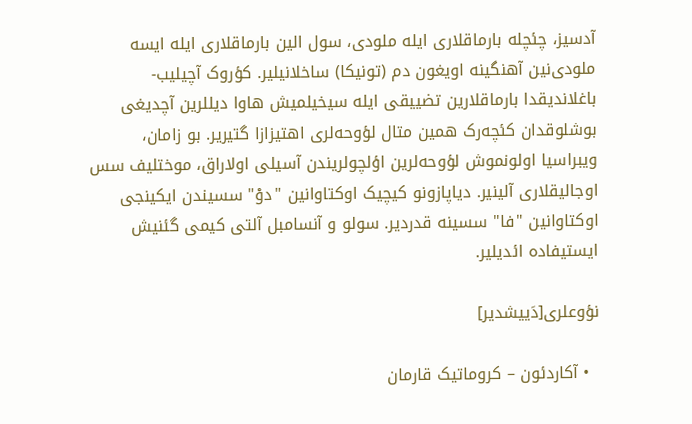آدسیز، چئچله بارماقلاری ایله ملودی، سول الین بارماقلاری ایله ایسه ملودی‌نین آهنگینه اویغون دم (تونیکا) ساخلانیلیر. کؤروک آچیلیب-باغلاندیقدا بارماقلارین تضییقی ایله سیخیلمیش هاوا دیللرین آچدیغی بوشلوقدان کئچه‌رک همین متال لؤوحه‌لری اهتیزازا گتیریر. بو زامان، ویبراسیا اولونموش لؤوحه‌لرین اؤلچولریندن آسیلی اولاراق، موختلیف سس اوجالیقلاری آلینیر. دیاپازونو کیچیک اوکتاوانین "دوْ" سسیندن ایکینجی اوکتاوانین "فا" سسینه قدردیر. سولو و آنسامبل آلتی کیمی گئنیش ایستیفاده ائدیلیر.

نؤوعلری[دَییشدیر]

  • آکاردئون – کروماتیک قارمان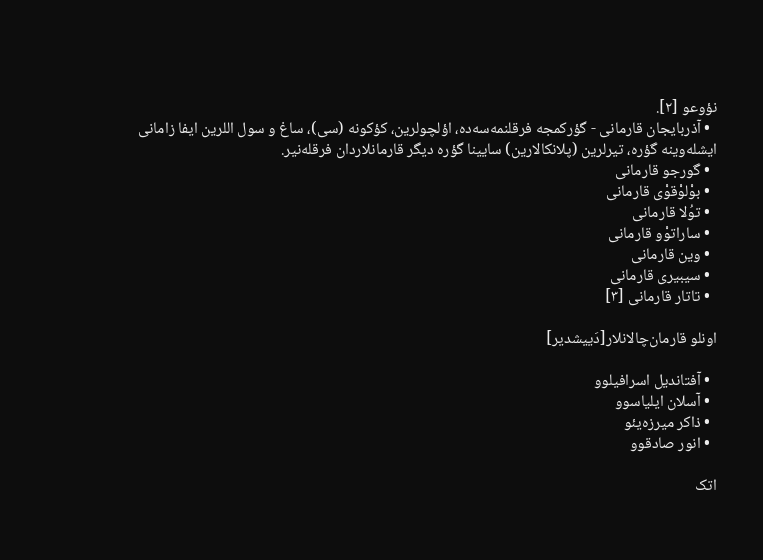نؤوعو [۲].
  • آذربایجان قارمانی - گؤرکمجه فرقلنمه‌سه‌ده، اؤلچولرین، کؤکونه (سی)، ساغ و سول اللرین ایفا زامانی ایشله‌وینه گؤره، تیرلرین (پلانکالارین) سایینا گؤره دیگر قارمانلاردان فرقله‌نیر.
  • گورجو قارمانی
  • بوْلوْقوْی قارمانی
  • توُلا قارمانی
  • ساراتوْو قارمانی
  • وین قارمانی
  • سیبیری قارمانی
  • تاتار قارمانی [۳]

اونلو قارمان‌چالانلار[دَییشدیر]

  • آفتاندیل اسرافیلوو
  • آسلان ایلیاسوو
  • ذاکر میرزه‌یئو
  • انور صادقوو

اتک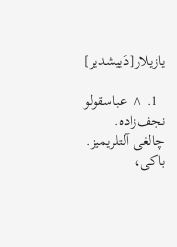یازیلار[دَییشدیر]

  1. ^ عباسقولو نجف‌زاده. چالغی آلتلریمیز. باکی،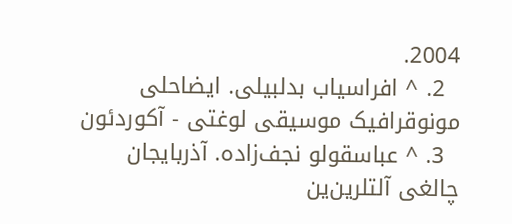2004.
  2. ^ افراسیاب بدلبیلی. ایضاحلی مونوقرافیک موسیقی لوغتی - آکوردئون
  3. ^ عباسقولو نجف‌زاده. آذربایجان چالغی آلتلرین‌ین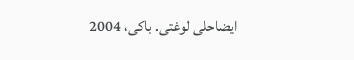ایضاحلی لوغتی. باکی، 2004